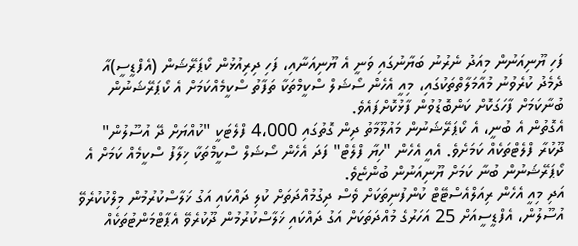ފަހި ޔޫނިއަނުން މިއަދު ނެރުނު ބަޔާނުގައި ވަނީ އެ ޔޫނިއަނާއި، ފަހި ދިރިއުޅުން ކޯޕަރޭޝަން (އެފްޑީސީ)އާ ދެމެދު ކުރެވުނު މުއާމަލާތްތަކުގައި، މިއީ އެހެން ސޯޝަލް ސްކީމްތަކާ ތަފާތު ސްކީމެއްކަމަށް އެ ކޯޕަރޭޝަނުން ބުނާކަމަށް ފާހަގަކޮށް ކަންބޮޑުވުން ފާޅުކޮށްފައެވެ.
އެގޮތުން އެ ބުނީ، އެ ކޯޕަރޭޝަނުން މައުލޫމާތު ދިން ގޮތުގައި 4،000 ފްލެޓަކީ "ކުއްޔަށް ދޭ އުސޫލުން" ދޫކުރާ ފްލެޓްތަކެއް ކަމަށެވެ. އެއީ އެހެން "ހިޔާ ފްލެޓް" ފަދަ އެހެން ސޯޝަލް ސްކީމްތަކާ ޚިލާފު ސްކީމެއް ކަމަށް އެ ކޯޕަރޭޝަނުން ބުނާ ކަމަށް ޔޫނިއަނުން ބުންޏެވެ.
އަދި މިއީ އެހެން ރިއަލްއެސްޓޭޓް ކުންފުނިތަކަށް ވެސް ދިގުމުއްދަތަށް ކުލި ދައްކައި އަގު ޚަލާސްކުރުމުން މިލްކުކުރެވޭ އުސޫލުން، އެފްޑީސީއަށް 25 އަހަރުގެ މުއްދަތަކަށް އަގު ދައްކައި ޚަލާސްކުރުމުން ދޫކުރެވޭ އެޕާޓްމަންޓުތަކެއް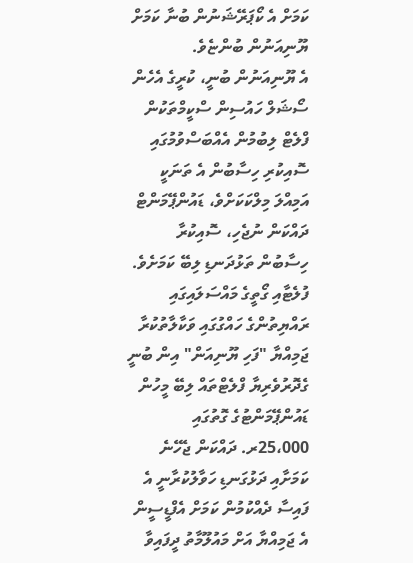ކަމަށް އެ ކޯޕަރޭޝަނުން ބުނާ ކަމަށް ޔޫނިއަނުން ބުންޏެވެ.
އެ ޔޫނިއަނުން ބުނީ، ކުރީގެ އެހެން ސޯޝަލް ހައުސިން ސްކީމްތަކުން ފްލެޓް ލިބުމުން އެއްބަސްވުމުގައި ސޮއިކުރި ހިސާބުން އެ ތަނަކީ އަމިއްލަ މިލްކަކަށްވެ، ޑައުންޕޭމަންޓް ދައްކަން ނުޖެހި، ސޮއިކުރާ ހިސާބުން ތަޅުދަނޑި ލިބޭ ކަމަށެވެ.
ފުލެޓާއި ގޯތީގެ މައްސަލައިގައި ރައްޔިތުންގެ ހައްގުގައި ވަކާލާތުކުރާ ޖަމިއްޔާ "ފަހި ޔޫނިއަން" އިން ބުނީ ގެދޮރުވެރިޔާ ފްލެޓްތައް ލިބޭ މީހުން ޑައުންޕޭމަންޓުގެ ގޮތުގައި 25،000ރ. ދައްކަން ޖެހޭނެ ކަމަށާއި ދަޅުގަނޑި ހަވާލުކުރާނީ އެ ފައިސާ ދެއްކުމުން ކަމަށް އެފްޑީސީން އެ ޖަމިއްޔާ އަށް މައުލޫމާތު ދީފައިވާ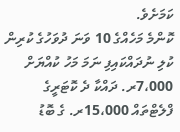ކަމަށެވެ.
ކޮންމެ މަހެއްގެ 10 ވަނަ ދުވަހުގެ ކުރިން ކުލި ނުދައްކައިފި ނަމަ މަހު ކުއްޔަށް 7،000ރ. ދައްކާ ދެ ކޮޓަރީގެ ފްލެޓްތައް 15،000ރ. ގެ ބޮޑު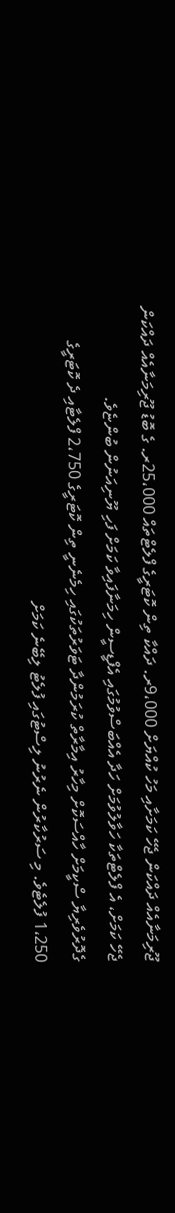ޖޫރިމަނާއެއް ދައްކަން ޖެހޭ ކަމަށާއި މަހު ކުއްޔަށް 9،000ރ. ދައްކާ ތިން ކޮޓަރީގެ ފްލެޓްތައް 25،000ރ. ގެ ބޮޑު ޖޫރިމަނާއެއް ދައްކަން ޖެހޭ ކަމަށް، އެ ފްލެޓްތަކާ ހަވާލުވުމަށް ހަދާ އެއްބަސްވުމުގައި އެފްޑީސީން ހިމަނާފައިވާ ކަމަށް ފަހި ޔޫނިއަނުން ބުންޏެވެ.
ގެދޮރުވެރިޔާ ސްކީމަށް ހާއްސަކޮށް މިހާރު އިމާރާތް ކުރަމުންދާ ޓަވަރުތަކުގައި ހިމެނެނީ ތިން ކޮޓަރީގެ 2،750 ފްލެޓާއި ދެ ކޮޓަރީގެ 1،250 ފުލެޓެވެ. މި ސަރުކާރުން ނެރުނު ލިސްޓުގައި ފުލެޓު ލިބޭނެ ކަމަށް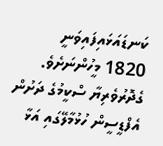ކަނޑައަޅައިފައިވަނީ 1820 މީހުންނަށެވެ.
ގެދޮރުވެރިޔާ ސްކީމުގެ ދަށުން އެފްޑީސީން ހުޅުމާލޭގައި އަޅާ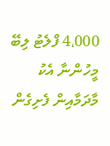4،000 ފްލެޓު ލިބޭ މީހުންނާ އެކު މާދަމާއިން ފެށިގެން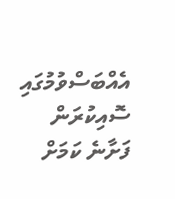އެއްބަސްވުމުގައި ސޮއިކުރަން ފަށާނެ ކަމަށް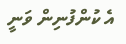އެ ކުންފުނިން ވަނީ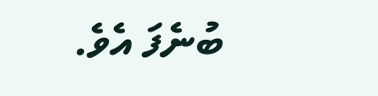ބުނެފަ އެވެ.